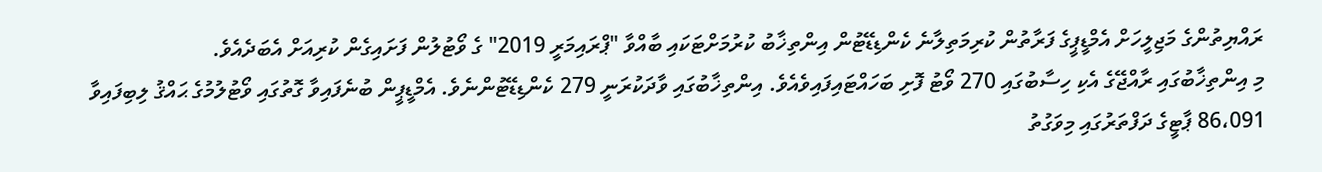ރައްޔިތުންގެ މަޖިލީހަށް އެމްޑީޕީގެ ފަރާތުން ކުރިމަތިލާނެ ކެންޑިޑޭޓުން އިންތިޚާބު ކުރުމަށްޓަކައި ބާއްވާ "ޕްރައިމަރީ 2019" ގެ ވޯޓުލުން ފަށައިގެން ކުރިއަށް އެބަދެއެވެ.
މި އިންތިޚާބުގައި ރާއްޖޭގެ އެކި ހިސާބުގައި 270 ވޯޓު ފޮށި ބަހައްޓައިފައިވެއެވެ. އިންތިޚާބުގައި ވާދަކުރަނީ 279 ކެންޑިޑޭޓުންނެވެ. އެމްޑީޕީން ބުނެފައިވާ ގޮތުގައި ވޯޓުލުމުގެ ޙައްޤު ލިބިފައިވާ 86،091 ޕާޓީގެ ދަފްތަރުގައި މިވަގުތު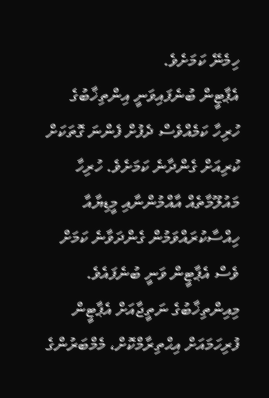ހިމެނޭ ކަމަށެވެ.
އެޕާޓީން ބުނެފައިވަނީ އިންތިޚާބުގެ ހުރިހާ ކަމެއްވެސް ދެފުށް ފެންނަ ގޮތަކަށް ކުރިއަށް ގެންދާނެ ކަމަށެވެ. ހުރިހާ މައުލޫމާތެއް އާއްމުންނާއި މީޑިޔާއާ ހިއްސާކުރައްވަމުން ގެންދަވާނެ ކަމަށް ވެސް އެޕާޓީން ވަނީ ބުނެފައެވެ.
މިއިންތިޚާބުގެ ނަތީޖާއަށް އެޕާޓީން ފުރިހަމައަށް އިޙްތިރާމްކޮށް، މެމްބަރުންގެ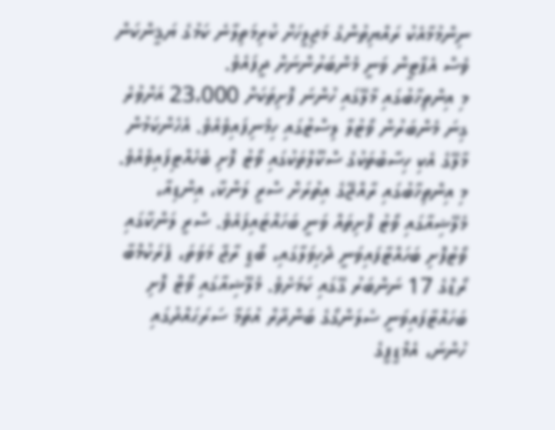ނިންމުމާއެކު ރައްޔިތުންގެ މަޖިލީހަށް ކުރިމަތިލާނެ ކަމުގެ ޔަޤީންކަން ވެސް އެޕާޓީން ވަނީ މެންބަރުންނަށް ދީފައެވެ.
މި އިންތިޚާބުގައި މާލޭގައި ހުންނަ ފޮށިތަކަށް 23،000 އަށްވުރެ ގިނަ މެންބަރުން ވޯޓުލާ ލިސްޓުގައި ހިމެނިފައިވެއެވެ. އެހެންކަމުން މާލޭގެ އެކި ހިސާބުތަކުގެ ސްކޫލްތަކުގައި ވޯޓު ފޮށި ބެހެއްޓިފައިވެއެވެ.
މި އިންތިޚާބުގައި ރާއްޖޭގެ އިތުރަށް ސްރީ ލަންކާ، އިންޑިއާ، މެލޭޝިއާގައި ވޯޓު ފޮށިތައް ވަނީ ބަހައްޓައިފައެވެ. ސްރީ ލަންކާގައި ވޯޓުފޮށި ބަހައްޓާފައިވަނީ ދެހިވަލާގައި، ބޯޑީ ރާޖާ މަވަތަ، ޕެރަކުމްބާ ރޯޑްގެ 17 ނަންބަރު ގޭގައި ކަމަށެވެ. މެލޭޝިއާގައި ވޯޓް ފޮށި ބަހައްޓާފައިވަނީ ސެލަންގޯގެ ބަންދާރް އުތަމާ ސަރަޙައްދުގައި ހުންނަ، އެމްޑީޕީގެ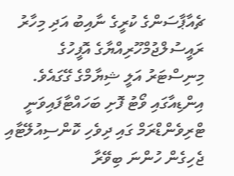ޗެއާޕާސަންގެ ކުރީގެ ނާއިބު އަދި މިހާރު ރައީސުލްޖުމްހޫރިއްޔާގެ އޮފީހުގެ މިނިސްޓަރު އަލީ ޝިޔާމްގެ ގޭގައެވެ. އިންޑިއާގައި ވޯޓު ފޮށި ބަހައްޓާފައިވަނީ ޓްރިވެންޑްރަމް ގައި ދިވެހި ކޮންސިއުލޭޓާއި ޖެހިގެން ހުންނަ ބިވޭރާ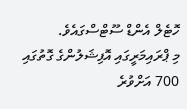ހޮޓެލް އެންޑް ސޫޓްސްގައެވެ.
މި ޕްރައިމަރީގައި އޮފިޝަލުންގެ ގޮތުގައި 700 އަށްވުރެ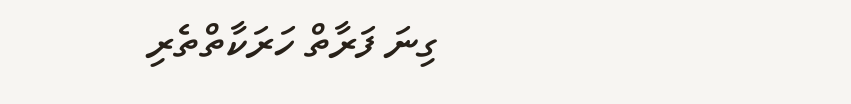ގިނަ ފަރާތް ހަރަކާތްތެރި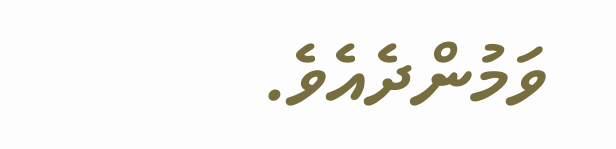ވަމުންދެއެވެ.